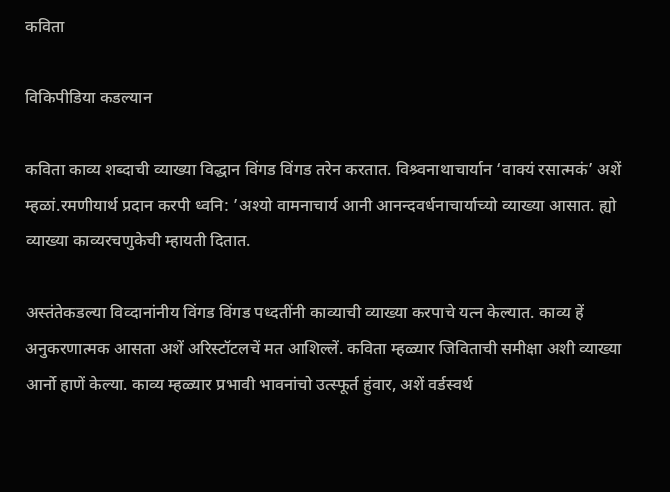कविता

विकिपीडिया कडल्यान

कविता काव्य शब्दाची व्याख्या विद्धान विंगड विंगड तरेन करतात. विश्र्वनाथाचार्यान ‘वाक्यं रसात्मकं’ अशें म्हळां.रमणीयार्थ प्रदान करपी ध्वनि: ’अश्यो वामनाचार्य आनी आनन्दवर्धनाचार्याच्यो व्याख्या आसात. ह्यो व्याख्या काव्यरचणुकेची म्हायती दितात.

अस्तंतेकडल्या विव्दानांनीय विंगड विंगड पध्दतींनी काव्याची व्याख्या करपाचे यत्न केल्यात. काव्य हें अनुकरणात्मक आसता अशें अरिस्टॉटलचें मत आशिल्लें. कविता म्हळ्यार जिविताची समीक्षा अशी व्याख्या आर्नो हाणें केल्या. काव्य म्हळ्यार प्रभावी भावनांचो उत्स्फूर्त हुंवार, अशें वर्डस्वर्थ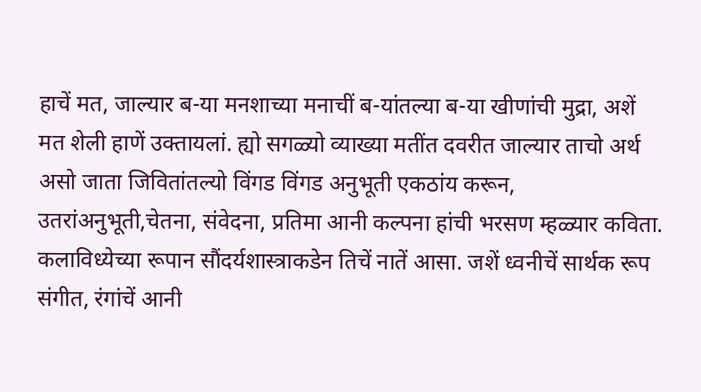हाचें मत, जाल्यार ब-या मनशाच्या मनाचीं ब-यांतल्या ब-या खीणांची मुद्रा, अशें मत शेली हाणें उक्तायलां. ह्यो सगळ्यो व्याख्या मतींत दवरीत जाल्यार ताचो अर्थ असो जाता जिवितांतल्यो विंगड विंगड अनुभूती एकठांय करून, उतरांअनुभूती,चेतना, संवेदना, प्रतिमा आनी कल्पना हांची भरसण म्हळ्यार कविता. कलाविध्येच्या रूपान सौंदर्यशास्त्राकडेन तिचें नातें आसा. जशें ध्वनीचें सार्थक रूप संगीत, रंगांचें आनी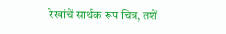रेखांचें सार्थक रूप चित्र, तशें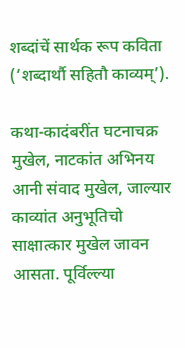शब्दांचें सार्थक रूप कविता (‘शब्दार्थौ सहितौ काव्यम्’).

कथा-कादंबरींत घटनाचक्र मुखेल, नाटकांत अभिनय आनी संवाद मुखेल, जाल्यार काव्यांत अनुभूतिचो साक्षात्कार मुखेल जावन आसता. पूर्विल्ल्या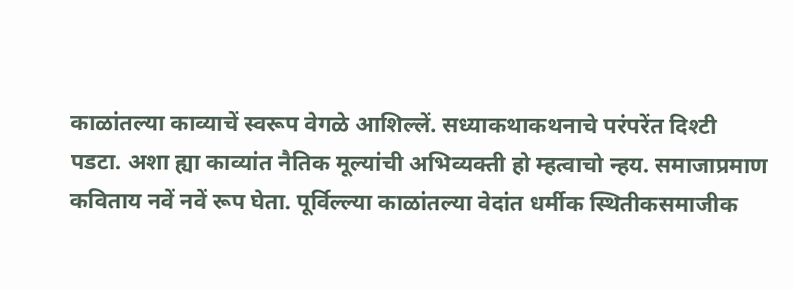काळांतल्या काव्याचें स्वरूप वेगळे आशिल्लें. सध्याकथाकथनाचे परंपरेंत दिश्टी पडटा. अशा ह्या काव्यांत नैतिक मूल्यांची अभिव्यक्ती हो म्हत्वाचो न्हय. समाजाप्रमाण कविताय नवें नवें रूप घेता. पूर्विल्ल्या काळांतल्या वेदांत धर्मीक स्थितीकसमाजीक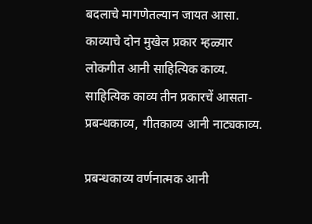बदलाचे मागणेतल्यान जायत आसा. काव्याचे दोन मुखेल प्रकार म्हळ्यार लोकगीत आनी साहित्यिक काव्य. साहित्यिक काव्य तीन प्रकारचें आसता- प्रबन्धकाव्य, गीतकाव्य आनी नाट्यकाव्य.

प्रबन्धकाव्य वर्णनात्मक आनी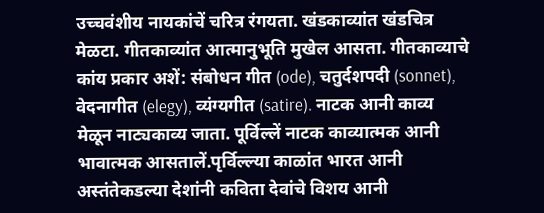उच्चवंशीय नायकांचें चरित्र रंगयता. खंडकाव्यांत खंडचित्र मेळटा. गीतकाव्यांत आत्मानुभूति मुखेल आसता. गीतकाव्याचे कांय प्रकार अशें: संबोधन गीत (ode), चतुर्दशपदी (sonnet), वेदनागीत (elegy), व्यंग्यगीत (satire). नाटक आनी काव्य मेळून नाट्यकाव्य जाता. पूर्विल्लें नाटक काव्यात्मक आनी भावात्मक आसतालें.पृर्विल्ल्या काळांत भारत आनी अस्तंतेकडल्या देशांनी कविता देवांचे विशय आनी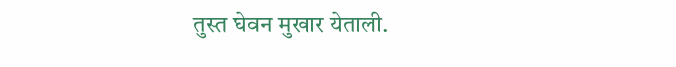तुस्त घेवन मुखार येताली.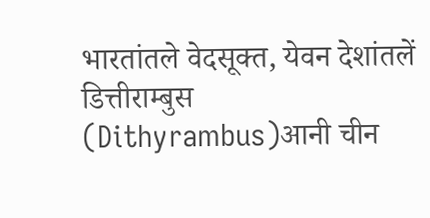भारतांतले वेदसूक्त, येवन देशांतलें डित्तीराम्बुस (Dithyrambus)आनी चीन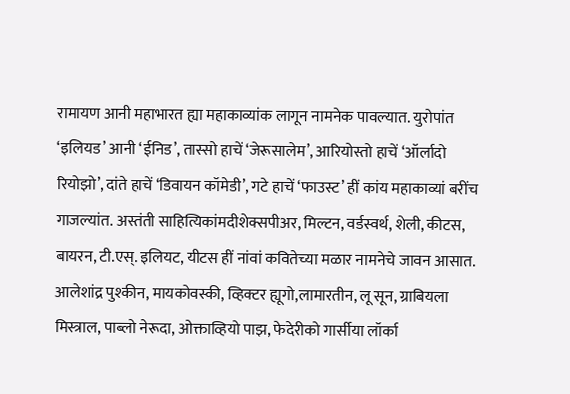रामायण आनी महाभारत ह्या महाकाव्यांक लागून नामनेक पावल्यात. युरोपांत ‘इलियड’ आनी ‘ईनिड’, तास्सो हाचें ‘जेरूसालेम’, आरियोस्तो हाचें ‘ऑर्लादो रियोझो’, दांते हाचें ‘डिवायन कॉमेडी’, गटे हाचें ‘फाउस्ट’ हीं कांय महाकाव्यां बरींच गाजल्यांत. अस्तंती साहित्यिकांमदीशेक्सपीअर, मिल्टन, वर्डस्वर्थ, शेली, कीटस, बायरन, टी.एस्. इलियट, यीटस हीं नांवां कवितेच्या मळार नामनेचे जावन आसात. आलेशांद्र पुश्कीन, मायकोवस्की, व्हिक्टर ह्यूगो,लामारतीन, लू सून, ग्राबियला मिस्त्राल, पाब्लो नेरूदा, ओक्ताव्हियो पाझ, फेदेरीको गार्सीया लॉर्का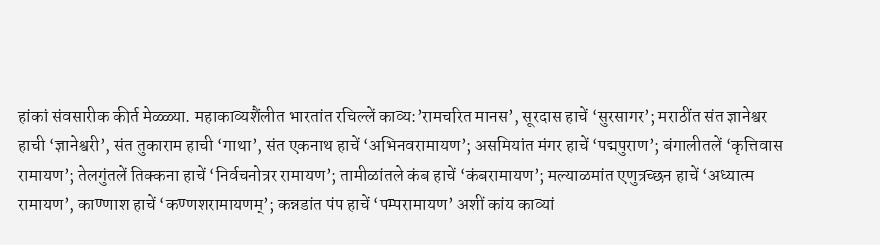हांकां संवसारीक कीर्त मेळ्ळ्या. महाकाव्यशैंलीत भारतांत रचिल्लें काव्य:’रामचरित मानस’, सूरदास हाचें ‘सुरसागर’; मराठींत संत ज्ञानेश्वर हाची ‘ज्ञानेश्वरी’, संत तुकाराम हाची ‘गाथा’, संत एकनाथ हाचें ‘अभिनवरामायण’; असमियांत मंगर हाचें ‘पद्मपुराण’; बंगालीतलें ‘कृत्तिवास रामायण’; तेलगुंतलें तिक्कना हाचें ‘निर्वचनोत्रर रामायण’; तामीळांतले कंब हाचें ‘कंबरामायण’; मल्याळमांत एणुत्रच्छन हाचें ‘अध्यात्म रामायण’, काण्णाश हाचें ‘कण्णशरामायणम्’; कन्नडांत पंप हाचें ‘पम्परामायण’ अशीं कांय काव्यां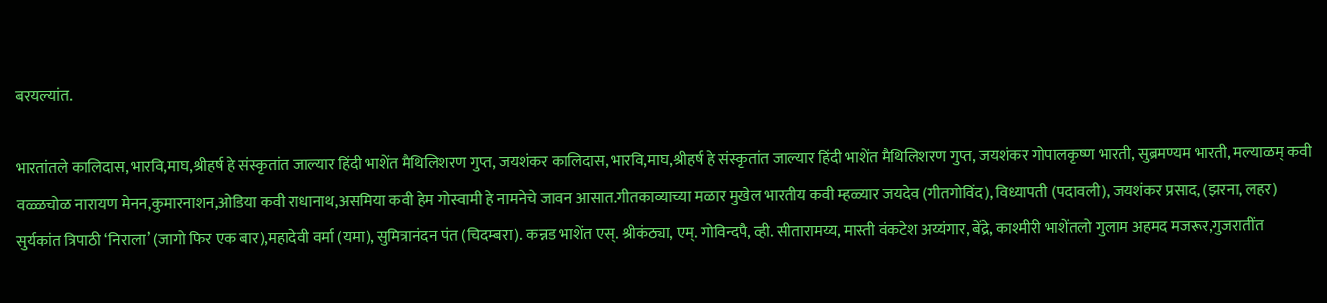बरयल्यांत.

भारतांतले कालिदास, भारवि,माघ,श्रीहर्ष हे संस्कृतांत जाल्यार हिंदी भाशेंत मैथिलिशरण गुप्त, जयशंकर कालिदास, भारवि,माघ,श्रीहर्ष हे संस्कृतांत जाल्यार हिंदी भाशेंत मैथिलिशरण गुप्त, जयशंकर गोपालकृष्ण भारती, सुब्रमण्यम भारती, मल्याळम् कवी वळ्ळचोळ नारायण मेनन,कुमारनाशन,ओडिया कवी राधानाथ,असमिया कवी हेम गोस्वामी हे नामनेचे जावन आसात.गीतकाव्याच्या मळार मुखेल भारतीय कवी म्हळ्यार जयदेव (गीतगोविंद), विध्यापती (पदावली), जयशंकर प्रसाद, (झरना, लहर) सुर्यकांत त्रिपाठी ‘निराला’ (जागो फिर एक बार),महादेवी वर्मा (यमा), सुमित्रानंदन पंत (चिदम्बरा). कन्नड भाशेंत एस्. श्रीकंठ्या, एम्. गोविन्दपै, व्ही. सीतारामय्य, मास्ती वंकटेश अय्यंगार, बेंद्रे, काश्मीरी भाशेंतलो गुलाम अहमद मजरूर,गुजरातींत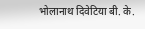भोलानाथ दिवेटिया बी. के.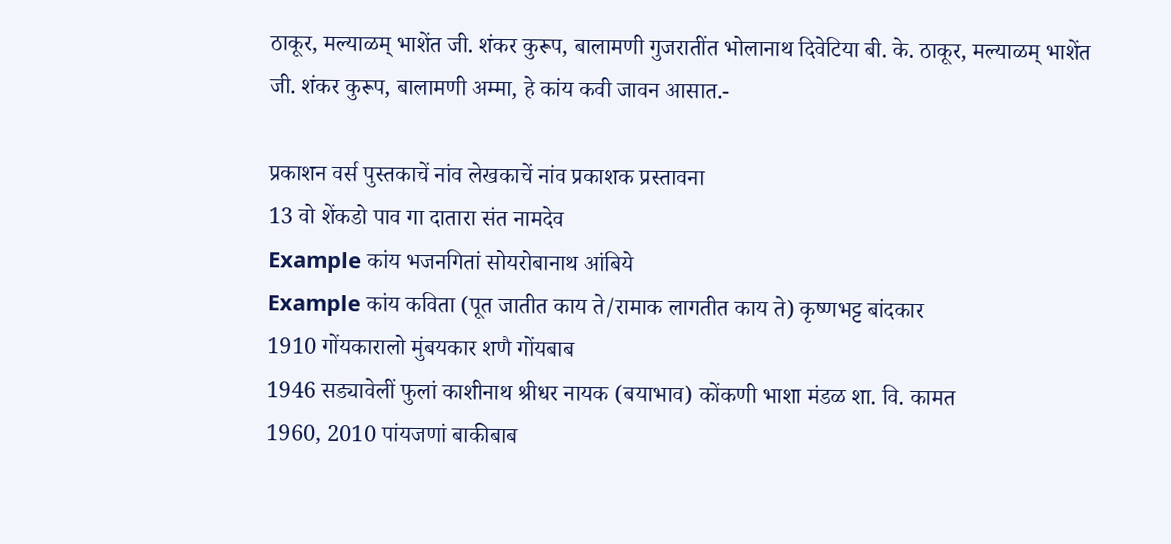ठाकूर, मल्याळम् भाशेंत जी. शंकर कुरूप, बालामणी गुजरातींत भोलानाथ दिवेटिया बी. के. ठाकूर, मल्याळम् भाशेंत जी. शंकर कुरूप, बालामणी अम्मा, हे कांय कवी जावन आसात.-

प्रकाशन वर्स पुस्तकाचें नांव लेखकाचें नांव प्रकाशक प्रस्तावना
13 वो शेंकडो पाव गा दातारा संत नामदेव
Example कांय भजनगितां सोयरोबानाथ आंबिये
Example कांय कविता (पूत जातीत काय ते/रामाक लागतीत काय ते) कृष्णभट्ट बांदकार
1910 गोंयकारालो मुंबयकार शणै गोंयबाब
1946 सड्यावेलीं फुलां काशीनाथ श्रीधर नायक (बयाभाव) कोंकणी भाशा मंडळ शा. वि. कामत
1960, 2010 पांयजणां बाकीबाब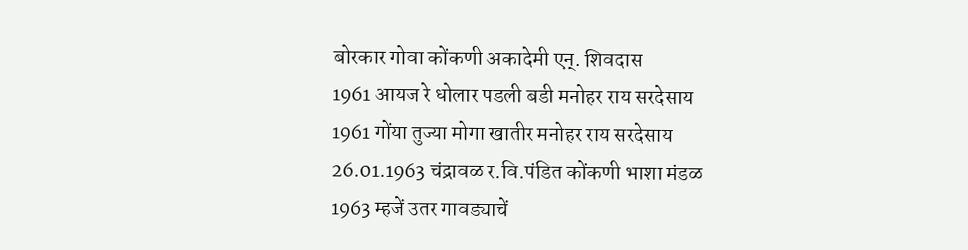बोरकार गोवा कोंकणी अकादेमी एन्. शिवदास
1961 आयज रे धोलार पडली बडी मनोहर राय सरदेसाय
1961 गोंया तुज्या मोगा खातीर मनोहर राय सरदेसाय
26.01.1963 चंद्रावळ र.वि.पंडित कोंकणी भाशा मंडळ
1963 म्हजें उतर गावड्याचें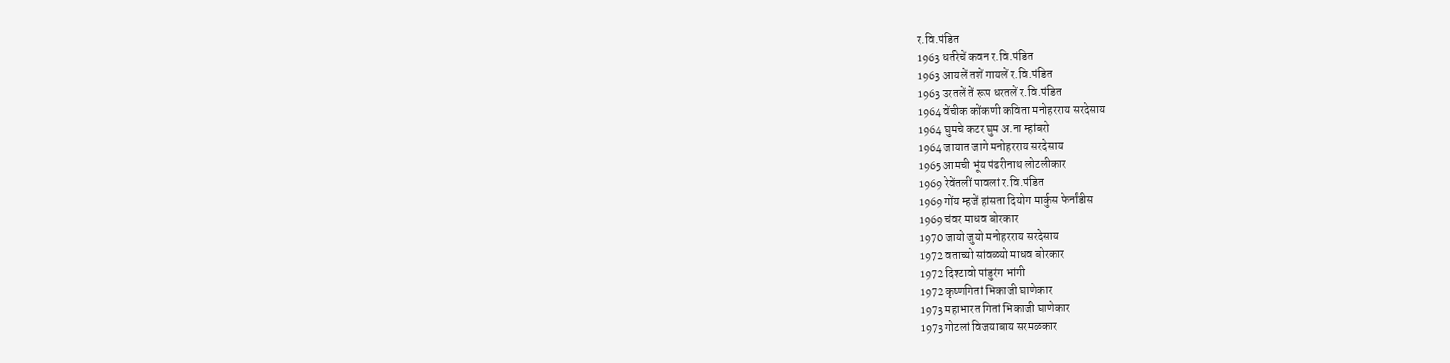र.वि.पंडित
1963 धर्तरेचें कवन र.वि.पंडित
1963 आयलें तशें गायलें र.वि.पंडित
1963 उरतलें तें रूप धरतलें र.वि.पंडित
1964 वेंचीक कोंकणी कविता मनोहरराय सरदेसाय
1964 घुमचे कटर घुम अ.ना म्हांबरो
1964 जायात जागे मनोहरराय सरदेसाय
1965 आमची भूंय पंढरीनाथ लोटलीकार
1969 रेवेंतलीं पावलां र.वि.पंडित
1969 गोंय म्हजें हांसता दियोग मार्कुस फेर्नांडीस
1969 चंवर माधव बोरकार
1970 जायो जुयो मनोहरराय सरदेसाय
1972 वताच्यो सांवळ्यो माधव बोरकार
1972 दिश्टावो पांडुरंग भांगी
1972 कृष्णगितां भिकाजी घाणेकार
1973 महाभारत गितां भिकाजी घाणेकार
1973 गोटलां विजयाबाय सरमळकार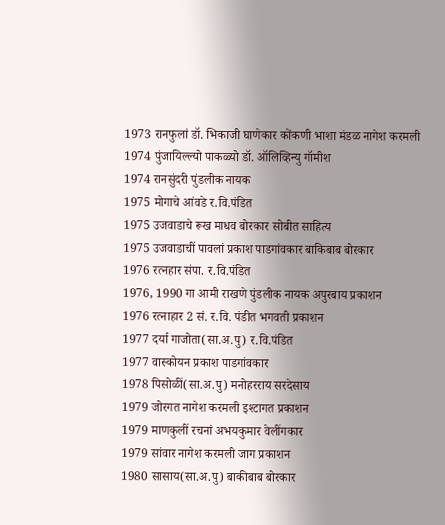1973 रानफुलां डॉ. भिकाजी घाणेकार कोंकणी भाशा मंडळ नागेश करमली
1974 पुंजायिल्ल्यो पाकळ्यो डॉ. ऑलिव्हिन्यु गॉमीश
1974 रानसुंदरी पुंडलीक नायक
1975 मोगाचे आंवडे र.वि.पंडित
1975 उजवाडाचे रूख माधव बोरकार सोबीत साहित्य
1975 उजवाडाचीं पावलां प्रकाश पाडगांवकार बाकिबाब बोरकार
1976 रत्नहार संपा. र.वि.पंडित
1976, 1990 गा आमी राखणे पुंडलीक नायक अपुरबाय प्रकाशन
1976 रत्नाहार 2 सं. र.वि. पंडीत भगवती प्रकाशन
1977 दर्या गाजोता(सा.अ.पु) र.वि.पंडित
1977 वास्कोयन प्रकाश पाडगांवकार
1978 पिसोळीं(सा.अ.पु) मनोहरराय सरदेसाय
1979 जोरगत नागेश करमली इश्टागत प्रकाशन
1979 माणकुलीं रचनां अभयकुमार वेलींगकार
1979 सांवार नागेश करमली जाग प्रकाशन
1980 सासाय(सा.अ.पु) बाकीबाब बोरकार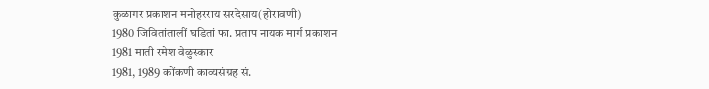कुळागर प्रकाशन मनोहरराय सरदेसाय(होरावणी)
1980 जिवितांतालीं घडितां फा. प्रताप नायक मार्ग प्रकाशन
1981 माती रमेश वेळुस्कार
1981, 1989 कोंकणी काव्यसंग्रह सं.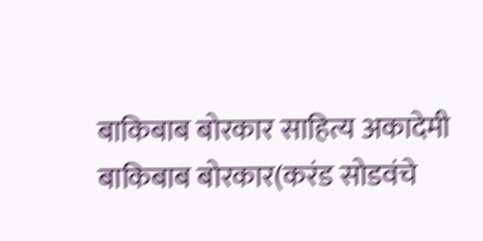बाकिबाब बोरकार साहित्य अकादेमी बाकिबाब बोरकार(करंड सोडवंचे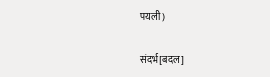पयली)

संदर्भ[बदल]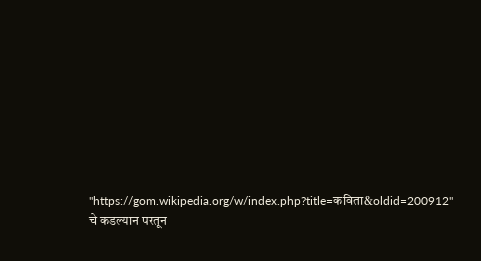"https://gom.wikipedia.org/w/index.php?title=कविता&oldid=200912" चे कडल्यान परतून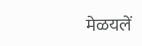मेळयलें